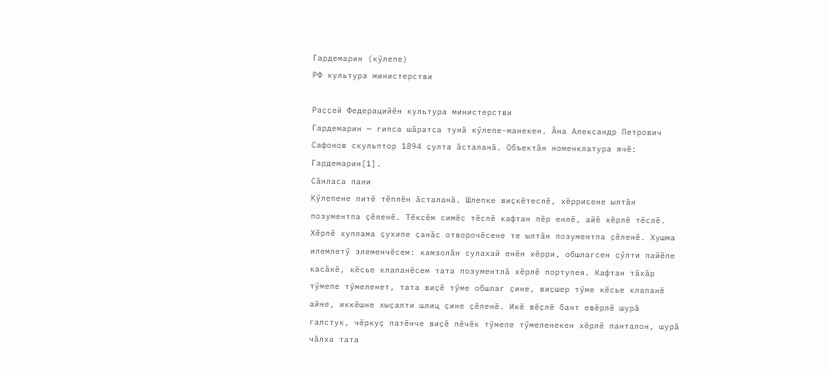Гардемарин (кӳлепе)
РФ культура министерстви

Раҫҫей Федерацийӗн культура министерстви
Гардемарин — гипса шӑратса тунӑ кӳлепе-манекен. Ӑна Александр Петрович Сафонов скульптор 1894 ҫулта ӑсталанӑ. Объектӑн номенклатура ячӗ: Гардемарин[1].
Сӑнласа пани
Кӳлепене питӗ тӗплӗн ӑсталанӑ. Шлепке виҫкӗтеслӗ, хӗррисене ылтӑн позументпа ҫӗленӗ. Тӗксӗм симӗс тӗслӗ кафтан пӗр енлӗ, айӗ хӗрлӗ тӗслӗ. Хӗрлӗ хуплама ҫухипе ҫанӑс отворочӗсене те ылтӑн позументпа ҫӗленӗ. Хушма илемлетӳ элеменчӗсем: камзолӑн сулахай енӗн хӗрри, обшлагсен ҫӳлти пайӗпе касӑкӗ, кӗсье клапанӗсем тата позументлӑ хӗрлӗ портупея. Кафтан тӑхӑр тӳмепе тӳмеленет, тата виҫӗ тӳме обшлаг ҫине, виҫшер тӳме кӗсье клапанӗ айне, иккӗшне хыҫалти шлиц ҫине ҫӗленӗ. Икӗ вӗҫлӗ бант евӗрлӗ шурӑ галстук, чӗркуҫ патӗнче виҫӗ пӗчӗк тӳмепе тӳмеленекен хӗрлӗ панталон, шурӑ чӑлха тата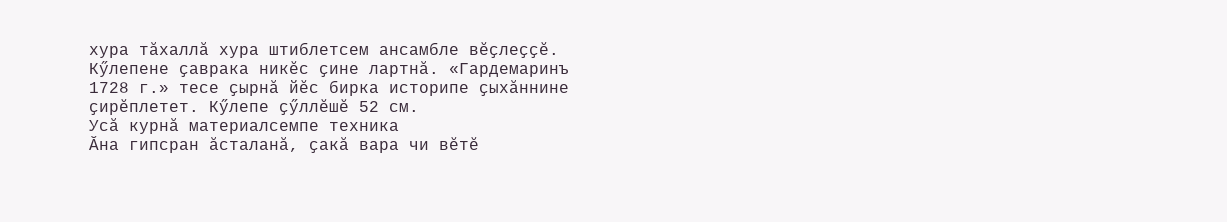хура тӑхаллӑ хура штиблетсем ансамбле вӗҫлеҫҫӗ. Кӳлепене ҫаврака никӗс ҫине лартнӑ. «Гардемаринъ 1728 г.» тесе ҫырнӑ йӗс бирка историпе ҫыхӑннине ҫирӗплетет. Кӳлепе ҫӳллӗшӗ 52 см.
Усӑ курнӑ материалсемпе техника
Ӑна гипсран ӑсталанӑ, ҫакӑ вара чи вӗтӗ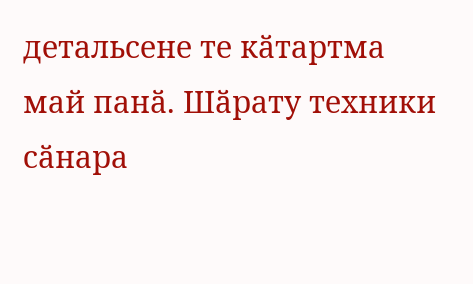детальсене те кӑтартма май панӑ. Шӑрату техники сӑнара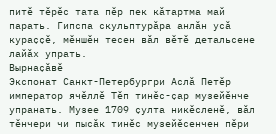питӗ тӗрӗс тата пӗр пек кӑтартма май парать. Гипспа скульптурӑра анлӑн усӑ кураҫҫӗ, мӗншӗн тесен вӑл вӗтӗ детальсене лайӑх упрать.
Вырнаҫӑвӗ
Экспонат Санкт-Петербургри Аслӑ Петӗр император ячӗллӗ Тӗп тинӗс-ҫар музейӗнче упранать. Музее 1709 ҫулта никӗсленӗ, вӑл тӗнчери чи пысӑк тинӗс музейӗсенчен пӗри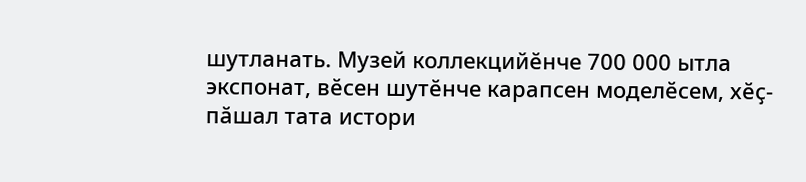шутланать. Музей коллекцийӗнче 700 000 ытла экспонат, вӗсен шутӗнче карапсен моделӗсем, хӗҫ-пӑшал тата истори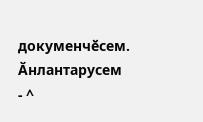докуменчӗсем.
Ӑнлантарусем
- ^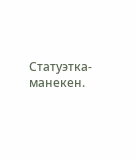Статуэтка-манекен.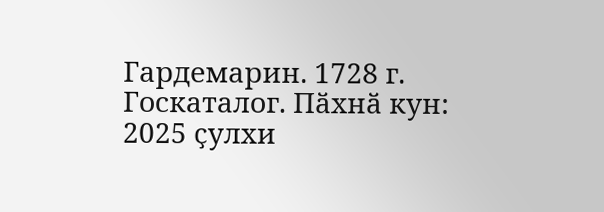Гардемарин. 1728 г. Госкаталог. Пӑхнӑ кун: 2025 ҫулхи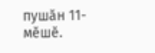пушӑн 11-мӗшӗ.